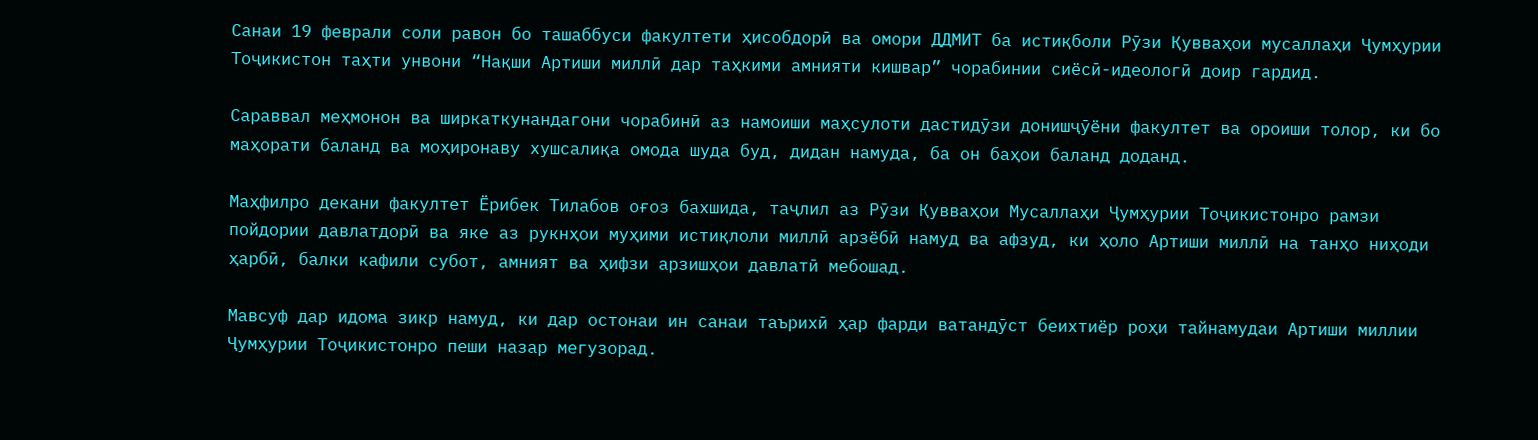Санаи 19 феврали соли равон бо ташаббуси факултети ҳисобдорӣ ва омори ДДМИТ ба истиқболи Рӯзи Қувваҳои мусаллаҳи Ҷумҳурии Тоҷикистон таҳти унвони “Нақши Артиши миллӣ дар таҳкими амнияти кишвар” чорабинии сиёсӣ-идеологӣ доир гардид.

Сараввал меҳмонон ва ширкаткунандагони чорабинӣ аз намоиши маҳсулоти дастидӯзи донишҷӯёни факултет ва ороиши толор, ки бо маҳорати баланд ва моҳиронаву хушсалиқа омода шуда буд, дидан намуда, ба он баҳои баланд доданд.

Маҳфилро декани факултет Ёрибек Тилабов оғоз бахшида, таҷлил аз Рӯзи Қувваҳои Мусаллаҳи Ҷумҳурии Тоҷикистонро рамзи пойдории давлатдорӣ ва яке аз рукнҳои муҳими истиқлоли миллӣ арзёбӣ намуд ва афзуд, ки ҳоло Артиши миллӣ на танҳо ниҳоди ҳарбӣ, балки кафили субот, амният ва ҳифзи арзишҳои давлатӣ мебошад.

Мавсуф дар идома зикр намуд, ки дар остонаи ин санаи таърихӣ ҳар фарди ватандӯст беихтиёр роҳи тайнамудаи Артиши миллии Ҷумҳурии Тоҷикистонро пеши назар мегузорад.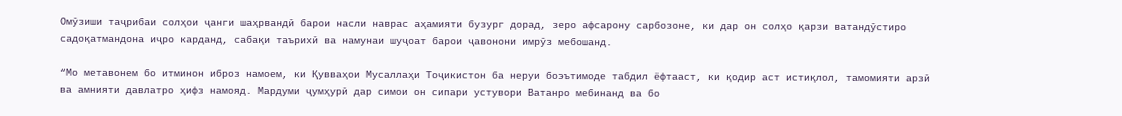Омӯзиши таҷрибаи солҳои ҷанги шаҳрвандӣ барои насли наврас аҳамияти бузург дорад, зеро афсарону сарбозоне, ки дар он солҳо қарзи ватандӯстиро садоқатмандона иҷро карданд, сабақи таърихӣ ва намунаи шуҷоат барои ҷавонони имрӯз мебошанд.

“Мо метавонем бо итминон иброз намоем, ки Қувваҳои Мусаллаҳи Тоҷикистон ба неруи боэътимоде табдил ёфтааст, ки қодир аст истиқлол, тамомияти арзӣ ва амнияти давлатро ҳифз намояд. Мардуми ҷумҳурӣ дар симои он сипари устувори Ватанро мебинанд ва бо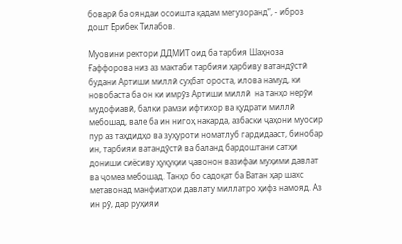боварӣ ба ояндаи осоишта қадам мегузоранд”, - иброз дошт Ёрибек Тилабов.

Муовини ректори ДДМИТ оид ба тарбия Шаҳноза Ғаффорова низ аз мактаби тарбияи ҳарбиву ватандӯстӣ будани Артиши миллӣ суҳбат ороста, илова намуд, ки новобаста ба он ки имрӯз Артиши миллӣ  на танҳо нерӯи мудофиавӣ, балки рамзи ифтихор ва қудрати миллӣ мебошад, вале ба ин нигоҳ накарда, азбаски ҷаҳони муосир пур аз таҳдидҳо ва зуҳуроти номатлуб гардидааст, бинобар ин, тарбияи ватандӯстӣ ва баланд бардоштани сатҳи дониши сиёсиву ҳуқуқии ҷавонон вазифаи муҳими давлат ва ҷомеа мебошад. Танҳо бо садоқат ба Ватан ҳар шахс метавонад манфиатҳои давлату миллатро ҳифз намояд. Аз ин рӯ, дар руҳияи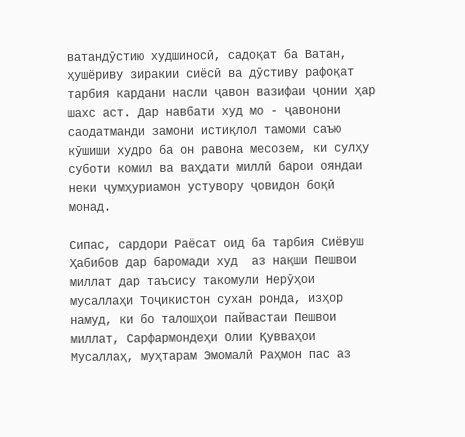ватандӯстию худшиносӣ, садоқат ба Ватан, ҳушёриву зиракии сиёсӣ ва дӯстиву рафоқат тарбия кардани насли ҷавон вазифаи ҷонии ҳар шахс аст. Дар навбати худ мо - ҷавонони саодатманди замони истиқлол тамоми саъю кӯшиши худро ба он равона месозем, ки сулҳу суботи комил ва ваҳдати миллӣ барои ояндаи неки ҷумҳуриамон устувору ҷовидон боқӣ монад.

Сипас, сардори Раёсат оид ба тарбия Сиёвуш Ҳабибов дар баромади худ  аз нақши Пешвои миллат дар таъсису такомули Нерӯҳои мусаллаҳи Тоҷикистон сухан ронда, изҳор намуд, ки бо талошҳои пайвастаи Пешвои миллат, Сарфармондеҳи Олии Қувваҳои Мусаллаҳ, муҳтарам Эмомалӣ Раҳмон пас аз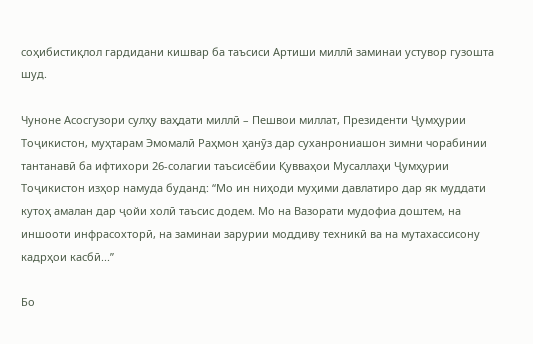соҳибистиқлол гардидани кишвар ба таъсиси Артиши миллӣ заминаи устувор гузошта шуд.

Чуноне Асосгузори сулҳу ваҳдати миллӣ – Пешвои миллат, Президенти Ҷумҳурии Тоҷикистон, муҳтарам Эмомалӣ Раҳмон ҳанӯз дар суханрониашон зимни чорабинии тантанавӣ ба ифтихори 26-солагии таъсисёбии Қувваҳои Мусаллаҳи Ҷумҳурии Тоҷикистон изҳор намуда буданд: “Мо ин ниҳоди муҳими давлатиро дар як муддати кутоҳ амалан дар ҷойи холӣ таъсис додем. Мо на Вазорати мудофиа доштем, на иншооти инфрасохторӣ, на заминаи зарурии моддиву техникӣ ва на мутахассисону кадрҳои касбӣ...”

Бо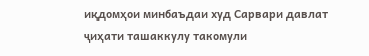иқдомҳои минбаъдаи худ Сарвари давлат ҷиҳати ташаккулу такомули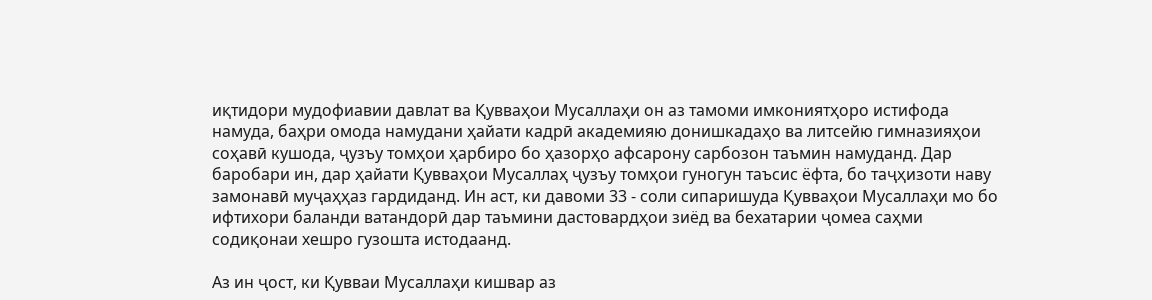иқтидори мудофиавии давлат ва Қувваҳои Мусаллаҳи он аз тамоми имкониятҳоро истифода намуда, баҳри омода намудани ҳайати кадрӣ академияю донишкадаҳо ва литсейю гимназияҳои соҳавӣ кушода, ҷузъу томҳои ҳарбиро бо ҳазорҳо афсарону сарбозон таъмин намуданд. Дар баробари ин, дар ҳайати Қувваҳои Мусаллаҳ ҷузъу томҳои гуногун таъсис ёфта, бо таҷҳизоти наву замонавӣ муҷаҳҳаз гардиданд. Ин аст, ки давоми 33 - соли сипаришуда Қувваҳои Мусаллаҳи мо бо ифтихори баланди ватандорӣ дар таъмини дастовардҳои зиёд ва бехатарии ҷомеа саҳми содиқонаи хешро гузошта истодаанд.

Аз ин ҷост, ки Қувваи Мусаллаҳи кишвар аз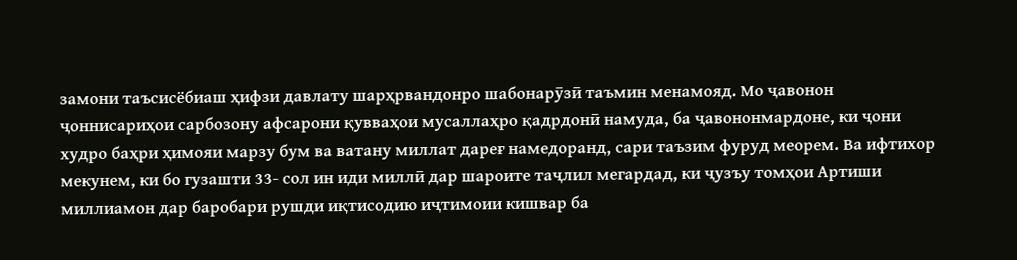замони таъсисёбиаш ҳифзи давлату шарҳрвандонро шабонарӯзӣ таъмин менамояд. Мо ҷавонон ҷоннисариҳои сарбозону афсарони қувваҳои мусаллаҳро қадрдонӣ намуда, ба ҷавононмардоне, ки ҷони худро баҳри ҳимояи марзу бум ва ватану миллат дареғ намедоранд, сари таъзим фуруд меорем. Ва ифтихор мекунем, ки бо гузашти 33- сол ин иди миллӣ дар шароите таҷлил мегардад, ки ҷузъу томҳои Артиши миллиамон дар баробари рушди иқтисодию иҷтимоии кишвар ба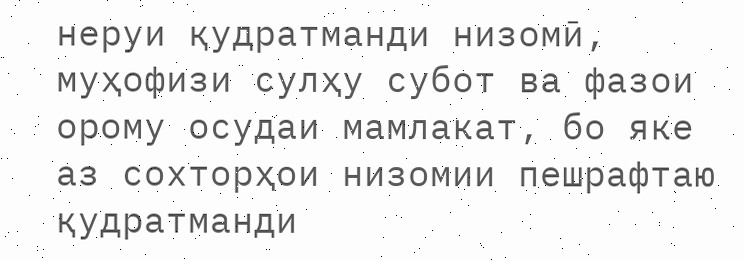неруи қудратманди низомӣ, муҳофизи сулҳу субот ва фазои орому осудаи мамлакат, бо яке аз сохторҳои низомии пешрафтаю қудратманди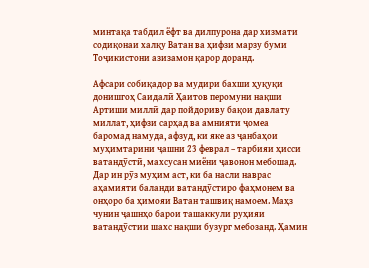минтақа табдил ёфт ва дилпурона дар хизмати содиқонаи халқу Ватан ва ҳифзи марзу буми Тоҷикистони азизамон қарор доранд.

Афсари собиқадор ва мудири бахши ҳуқуқи донишгоҳ Саидалӣ Ҳаитов перомуни нақши Артиши миллӣ дар пойдориву бақои давлату миллат, ҳифзи сарҳад ва амнияти ҷомеа баромад намуда, афзуд, ки яке аз ҷанбаҳои муҳимтарини ҷашни 23 феврал – тарбияи ҳисси ватандӯстӣ, махсусан миёни ҷавонон мебошад. Дар ин рӯз муҳим аст, ки ба насли наврас аҳамияти баланди ватандӯстиро фаҳмонем ва онҳоро ба ҳимояи Ватан ташвиқ намоем. Маҳз чунин ҷашнҳо барои ташаккули руҳияи ватандӯстии шахс нақши бузург мебозанд. Ҳамин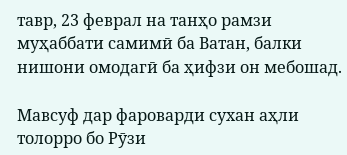тавр, 23 феврал на танҳо рамзи муҳаббати самимӣ ба Ватан, балки нишони омодагӣ ба ҳифзи он мебошад.

Мавсуф дар фароварди сухан аҳли толорро бо Рӯзи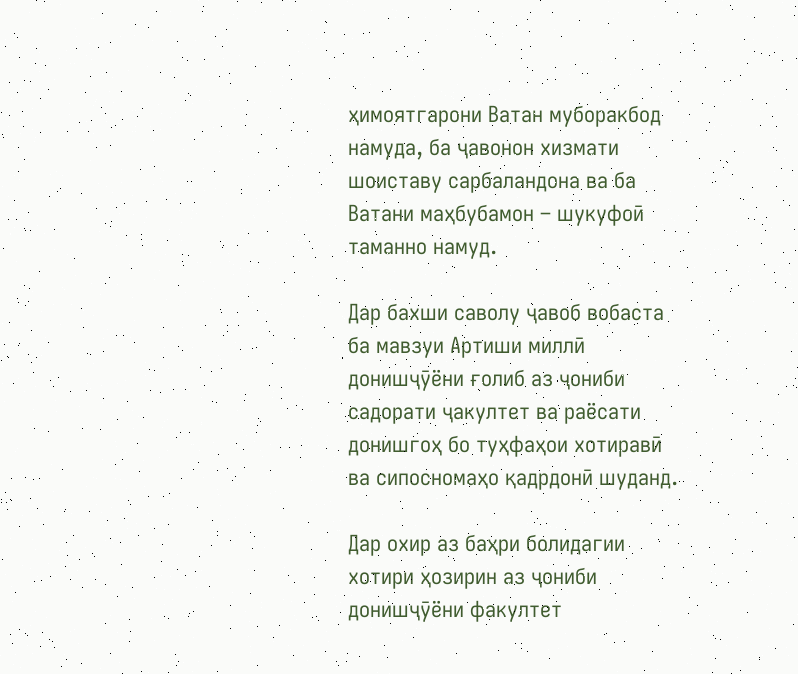ҳимоятгарони Ватан муборакбод намуда, ба ҷавонон хизмати шоиставу сарбаландона ва ба Ватани маҳбубамон – шукуфоӣ таманно намуд.

Дар бахши саволу ҷавоб вобаста ба мавзуи Артиши миллӣ донишҷӯёни ғолиб аз ҷониби садорати ҷакултет ва раёсати донишгоҳ бо туҳфаҳои хотиравӣ ва сипосномаҳо қадрдонӣ шуданд.

Дар охир аз баҳри болидагии хотири ҳозирин аз ҷониби донишҷӯёни факултет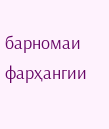барномаи фарҳангии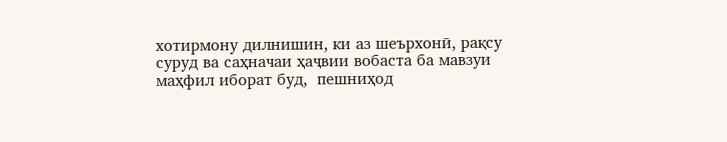хотирмону дилнишин, ки аз шеърхонӣ, рақсу суруд ва саҳначаи ҳаҷвии вобаста ба мавзуи маҳфил иборат буд,  пешниҳод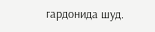гардонида шуд.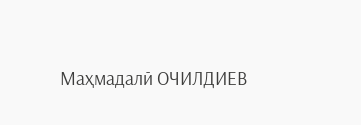Маҳмадалӣ ОЧИЛДИЕВ